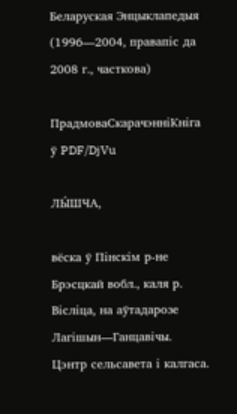Беларуская Энцыклапедыя (1996—2004, правапіс да 2008 г., часткова)

ПрадмоваСкарачэнніКніга ў PDF/DjVu

ЛЫ́ШЧА,

вёска ў Пінскім р-не Брэсцкай вобл., каля р. Вісліца, на аўтадарозе Лагішын—Ганцавічы. Цэнтр сельсавета і калгаса.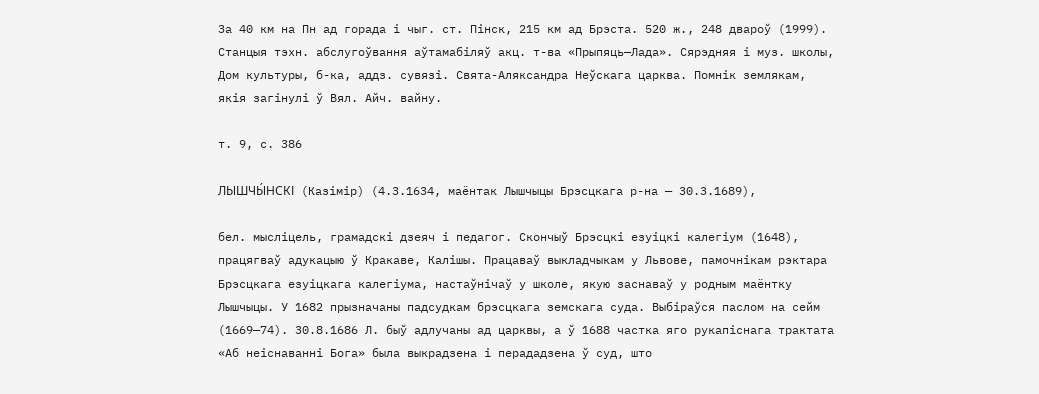За 40 км на Пн ад горада і чыг. ст. Пінск, 215 км ад Брэста. 520 ж., 248 двароў (1999). Станцыя тэхн. абслугоўвання аўтамабіляў акц. т-ва «Прыпяць—Лада». Сярэдняя і муз. школы, Дом культуры, б-ка, аддз. сувязі. Свята-Аляксандра Неўскага царква. Помнік землякам, якія загінулі ў Вял. Айч. вайну.

т. 9, с. 386

ЛЫШЧЫ́НСКІ (Казімір) (4.3.1634, маёнтак Лышчыцы Брэсцкага р-на — 30.3.1689),

бел. мысліцель, грамадскі дзеяч і педагог. Скончыў Брэсцкі езуіцкі калегіум (1648), працягваў адукацыю ў Кракаве, Калішы. Працаваў выкладчыкам у Львове, памочнікам рэктара Брэсцкага езуіцкага калегіума, настаўнічаў у школе, якую заснаваў у родным маёнтку Лышчыцы. У 1682 прызначаны падсудкам брэсцкага земскага суда. Выбіраўся паслом на сейм (1669—74). 30.8.1686 Л. быў адлучаны ад царквы, а ў 1688 частка яго рукапіснага трактата «Аб неіснаванні Бога» была выкрадзена і перададзена ў суд, што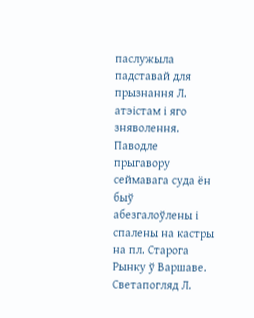паслужыла падставай для прызнання Л. атэістам і яго зняволення. Паводле прыгавору сеймавага суда ён быў абезгалоўлены і спалены на кастры на пл. Старога Рынку ў Варшаве. Светапогляд Л.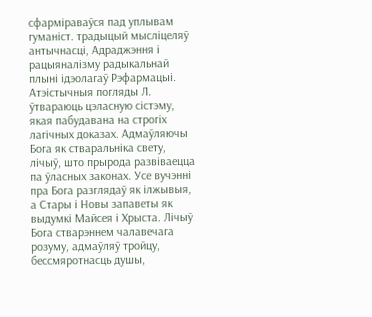сфарміраваўся пад уплывам гуманіст. традыцый мысліцеляў антычнасці, Адраджэння і рацыяналізму радыкальнай плыні ідэолагаў Рэфармацыі. Атэістычныя погляды Л. ўтвараюць цэласную сістэму, якая пабудавана на строгіх лагічных доказах. Адмаўляючы Бога як стваральніка свету, лічыў, што прырода развіваецца па ўласных законах. Усе вучэнні пра Бога разглядаў як ілжывыя, а Стары і Новы запаветы як выдумкі Майсея і Хрыста. Лічыў Бога стварэннем чалавечага розуму, адмаўляў тройцу, бессмяротнасць душы,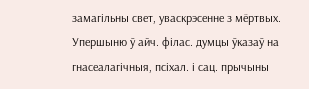замагільны свет, уваскрэсенне з мёртвых. Упершыню ў айч. філас. думцы ўказаў на гнасеалагічныя, псіхал. і сац. прычыны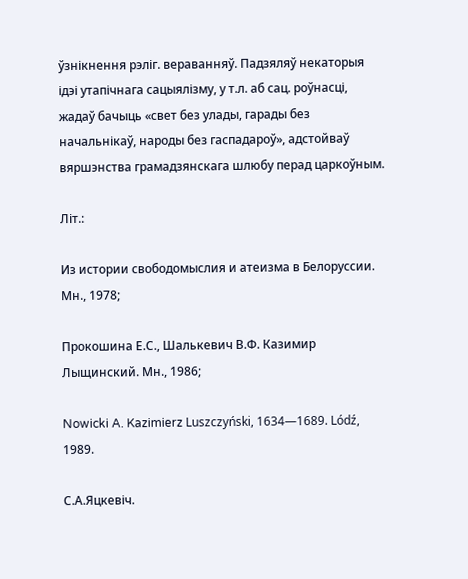ўзнікнення рэліг. вераванняў. Падзяляў некаторыя ідэі утапічнага сацыялізму, у т.л. аб сац. роўнасці, жадаў бачыць «свет без улады, гарады без начальнікаў, народы без гаспадароў», адстойваў вяршэнства грамадзянскага шлюбу перад царкоўным.

Літ.:

Из истории свободомыслия и атеизма в Белоруссии. Мн., 1978;

Прокошина Е.С., Шалькевич В.Ф. Казимир Лыщинский. Мн., 1986;

Nowicki A. Kazimierz Luszczyński, 1634—1689. Lódź, 1989.

С.А.Яцкевіч.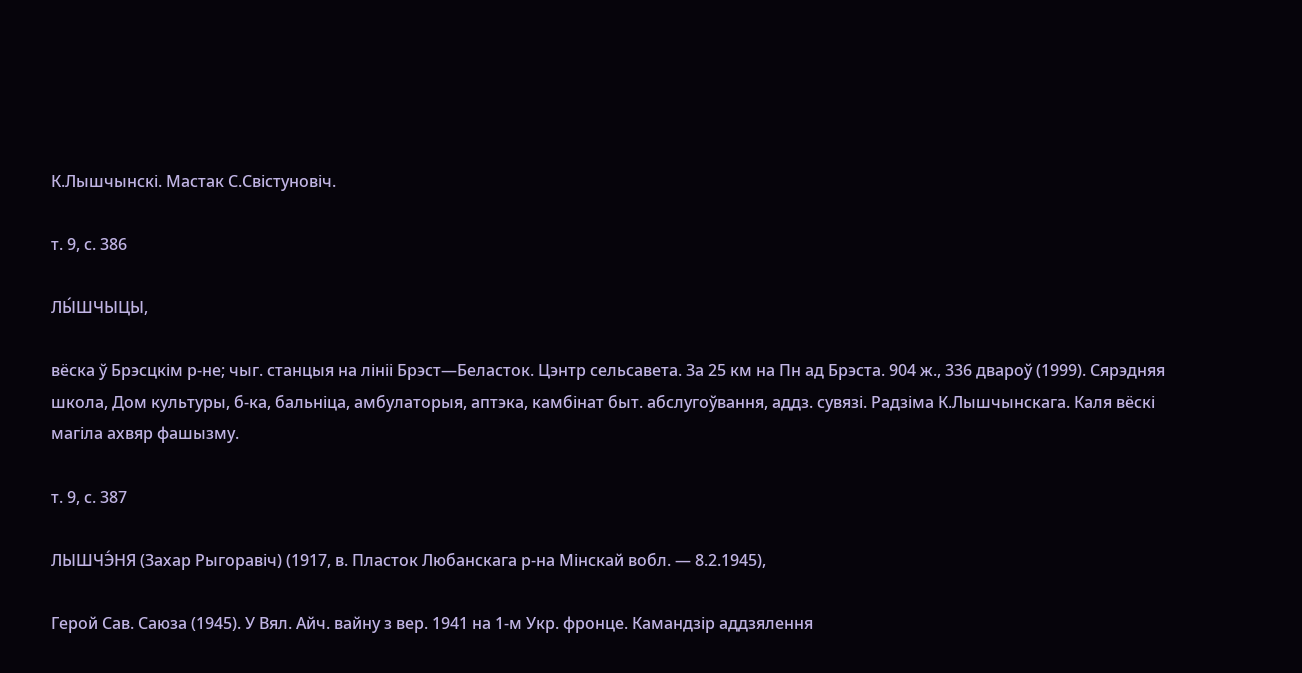К.Лышчынскі. Мастак С.Свістуновіч.

т. 9, с. 386

ЛЫ́ШЧЫЦЫ,

вёска ў Брэсцкім р-не; чыг. станцыя на лініі Брэст—Беласток. Цэнтр сельсавета. За 25 км на Пн ад Брэста. 904 ж., 336 двароў (1999). Сярэдняя школа, Дом культуры, б-ка, бальніца, амбулаторыя, аптэка, камбінат быт. абслугоўвання, аддз. сувязі. Радзіма К.Лышчынскага. Каля вёскі магіла ахвяр фашызму.

т. 9, с. 387

ЛЫШЧЭ́НЯ (Захар Рыгоравіч) (1917, в. Пласток Любанскага р-на Мінскай вобл. — 8.2.1945),

Герой Сав. Саюза (1945). У Вял. Айч. вайну з вер. 1941 на 1-м Укр. фронце. Камандзір аддзялення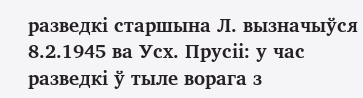разведкі старшына Л. вызначыўся 8.2.1945 ва Усх. Прусіі: у час разведкі ў тыле ворага з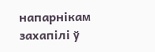напарнікам захапілі ў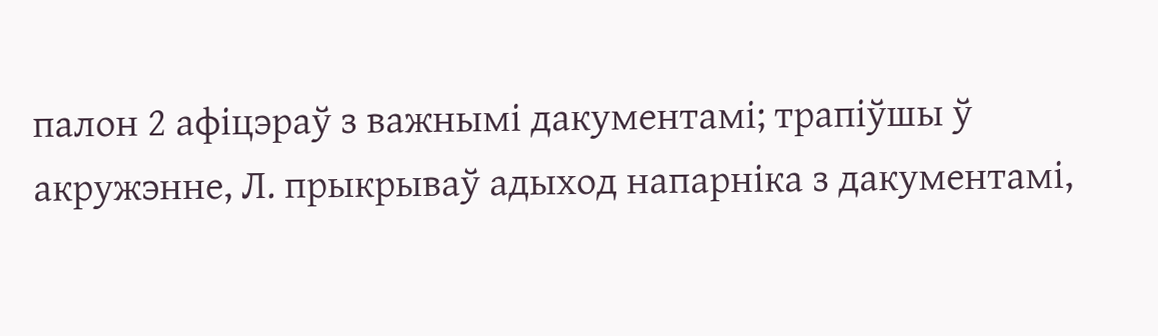палон 2 афіцэраў з важнымі дакументамі; трапіўшы ў акружэнне, Л. прыкрываў адыход напарніка з дакументамі,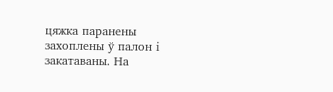цяжка паранены захоплены ў палон і закатаваны. На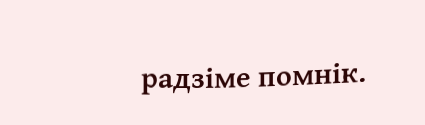радзіме помнік.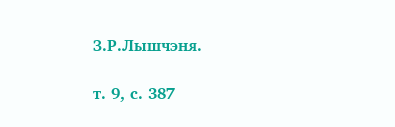З.Р.Лышчэня.

т. 9, с. 387